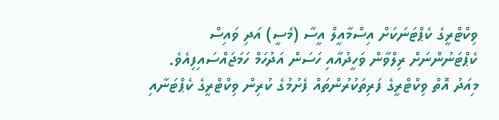ވިކްޓްރީގެ ކެޕްޓަނަކަށް އިސްމާއީލް އީސާ (މެސީ) އަދި ވައިސް ކެޕްޓަނުންނަށް ރިލްވާން ވަހީދުއާއި ހަސަން އަދުހަމް ހަމަޖައްސައިފިއެވެ.
މިއަދު އޮތް ވިކްޓްރީގެ ފަރިތަކުރުންތައް ފެށުމުގެ ކުރިން ވިކްޓްރީގެ ކެޕްޓަނާއި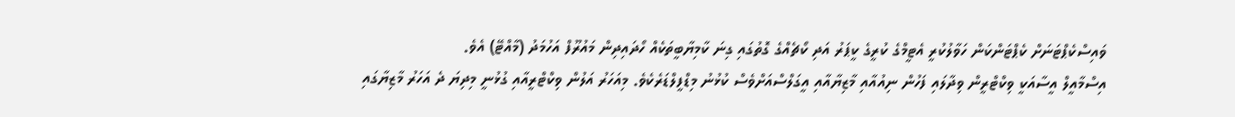ވައިސްކެޕްޓަނަށް ކެޕްޓަންކަން ހަވާލުކުރީ އެޓީމްގެ ކުރީގެ ކީޕަރު އަދި ކޯޗެއްގެ ގޮތުގައި ގިނަ ކާމިޔާބީތަކެއް ހޯދައިދިން މައުރޫފް އަހުމަދު (މާއްޓޭ) އެވެ.
އިސްމާއީލް އީސާއަކީ ވިކްޓްރީން ވިދާލައި ފަހުން ނިއުއާއި މާޒިޔާއާއި އީގަލްސްއަށްވެސް ކުޅުނު މިޑްފީލްޑަރެކެވެ. މިއަހަރު އަލުން ވިކްޓްރީއާއި ގުޅުނީ މިދިޔަ ދެ އަހަރު މާޒިޔާގައި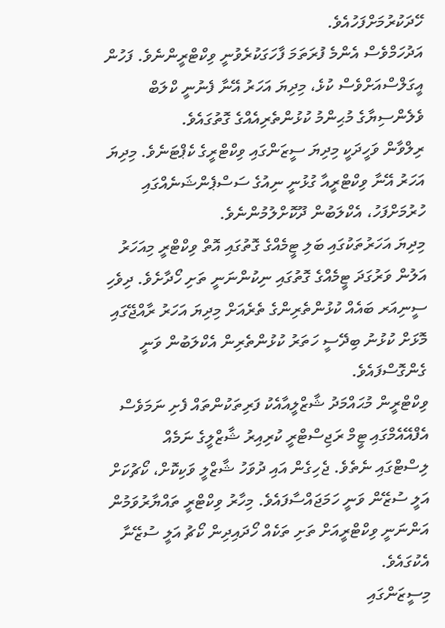ހޭދަކުރުމަށްފަހުއެވެ.
އަދުހަމްވެސް އެންމެ ފުރަތަމަ ފާހަގަކުރެވުނީ ވިކްޓްރީންނެވެ. ފަހުން އީގަލްސްއަށްވެސް ކުޅެ، މިދިޔަ އަހަރު އޭނާ ފެނުނީ ކްލަބް ވެލެންސިޔާގެ މުޙިންމު ކުޅުންތެރިއެއްގެ ގޮތުގައެވެ.
ރިލްވާން ވަހީދަކީ މިދިޔަ ސީޒަންގައި ވިކްޓްރީގެ ކެޕްޓަނެވެ. މިދިޔަ އަހަރު އޭނާ ވިކްޓްރީއާ ގުޅުނީ ނިއުގެ ސަސްޕެންޝަނެއްގައި ހުރުމަށްފަހު، އެކްލަބުން ދޫކޮށްލުމުންނެވެ.
މިދިޔަ އަހަރުތަކުގައި ބަލި ޓީމެއްގެ ގޮތުގައި އޮތް ވިކްޓްރީ މިއަހަރު އަލުން ވަރުގަދަ ޓީމެއްގެ ގޮތުގައި ނިކުންނަނީ ތަށި ހޯދާށެވެ. ދިވެހި ސީނިއަރ ބައެއް ކުޅުންތެރިންގެ ތެރެއަށް މިދިޔަ އަހަރު ރާއްޖޭގައި މޮޅަށް ކުޅުނު ބިދޭސީ ހަތަރު ކުޅުންތެރިން އެކްލަބުން ވަނީ ގެންގޮސްފައެވެ.
ވިކްޓްރީން މުޙައްމަދު ޝާޒްލީއާއެކު ފަރިތަކުންތައް ފެށި ނަމަވެސް އެފްއޭއެމްގައި ޓީމް ރަޖިސްޓްރީ ކުރިއިރު ޝާޒްލީގެ ނަމެއް ލިސްޓްގައި ނެތެވެ. ޖެހިގެން އައި ދުވަހު ޝާޒްލީ ވަކިކޮށް، ކޯޗުކަށް އަލީ ސުޒޭން ވަނީ ހަމަޖައްސާފައެވެ. މިހާރު ވިކްޓްރީ ތައްޔާރުވަމުން އަންނަނީ ވިކްޓްރީއަށް ތަށި ތަކެއް ހޯދައިދިން ކޯޗު އަލީ ސުޒޭނާ އެކުގައެވެ.
މިސީޒަންގައި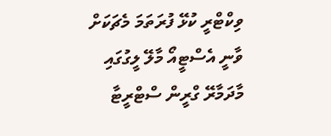ވިކްޓްރީ ކުޅޭ ފުރަތަމަ މެޗަކަށް ވާނީ އެސްޓީއޯ މާލޭ ލީގުގައި މާދަމާރޭ ގްރީން ސްޓްރީޓާ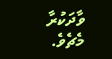ވާދަކުރާ މެޗެވެ.